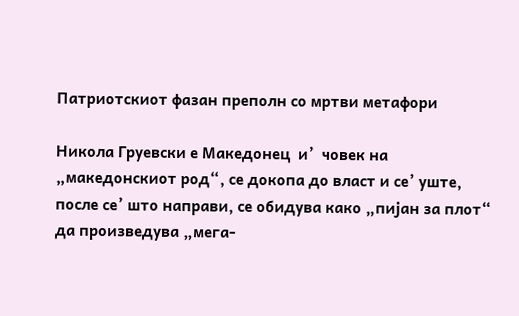Патриотскиот фазан преполн со мртви метафори

Никола Груевски е Македонец  и’  човек на „македонскиот род“, се докопа до власт и се’ уште, после се’ што направи, се обидува како „пијан за плот“  да произведува „мега-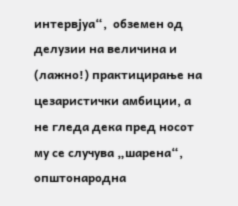интервјуа“,  обземен од  делузии на величина и (лажно!) практицирање на цезаристички амбиции, а не гледа дека пред носот му се случува „шарена“, општонародна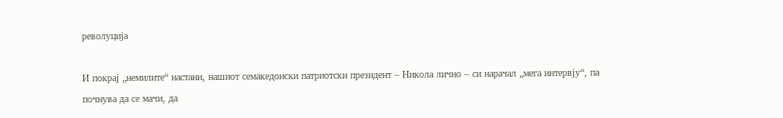револуција

И покрај „немилите“ настани, нашиот семакедонски патриотски президент – Никола лично – си нарачал „мега интервју“, па почнува да се мачи, да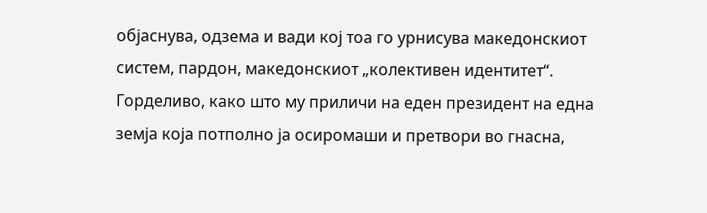објаснува, одзема и вади кој тоа го урнисува македонскиот систем, пардон, македонскиот „колективен идентитет“. Горделиво, како што му приличи на еден президент на една земја која потполно ја осиромаши и претвори во гнасна,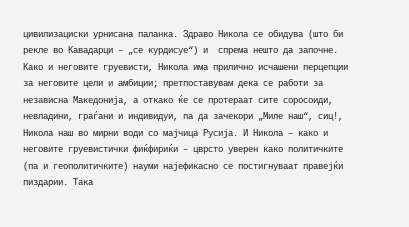цивилизациски урнисана паланка. Здраво Никола се обидува (што би рекле во Кавадарци – „се курдисуе“) и  спрема нешто да започне. Како и неговите груевисти, Никола има прилично исчашени перцепции за неговите цели и амбиции; претпоставувам дека се работи за независна Македонија, а откако ќе се протераат сите соросоиди, невладини, граѓани и индивидуи, па да зачекори „Миле наш“, сиц!, Никола наш во мирни води со мајчица Русија. И Никола – како и неговите груевистички фиќфириќи – цврсто уверен како политичките  (па и геополитичките) науми најефикасно се постигнуваат правејќи пиздарии. Така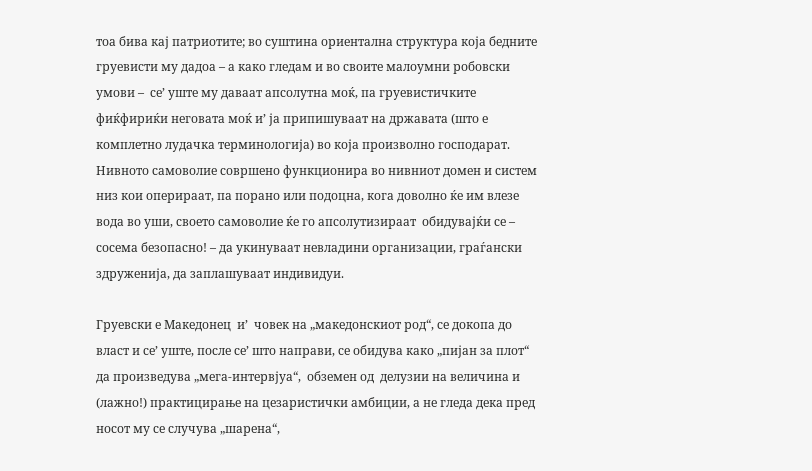тоа бива кај патриотите; во суштина ориентална структура која бедните груевисти му дадоа – а како гледам и во своите малоумни робовски умови –  се’ уште му даваат апсолутна моќ, па груевистичките фиќфириќи неговата моќ и’ ја припишуваат на државата (што е комплетно лудачка терминологија) во која произволно господарат. Нивното самоволие совршено функционира во нивниот домен и систем низ кои оперираат, па порано или подоцна, кога доволно ќе им влезе вода во уши, своето самоволие ќе го апсолутизираат  обидувајќи се – сосема безопасно! – да укинуваат невладини организации, граѓански здруженија, да заплашуваат индивидуи.

Груевски е Македонец  и’  човек на „македонскиот род“, се докопа до власт и се’ уште, после се’ што направи, се обидува како „пијан за плот“  да произведува „мега-интервјуа“,  обземен од  делузии на величина и (лажно!) практицирање на цезаристички амбиции, а не гледа дека пред носот му се случува „шарена“,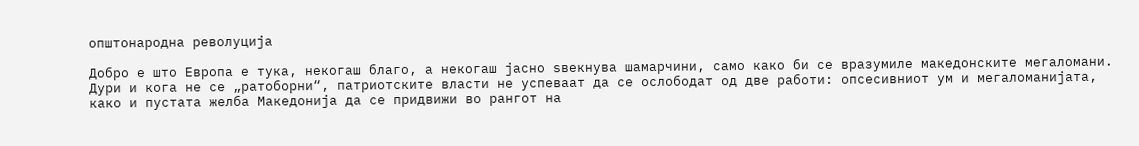општонародна револуција

Добро е што Европа е тука, некогаш благо, а некогаш јасно sвекнува шамарчини, само како би се вразумиле македонските мегаломани. Дури и кога не се „ратоборни“, патриотските власти не успеваат да се ослободат од две работи: опсесивниот ум и мегаломанијата, како и пустата желба Македонија да се придвижи во рангот на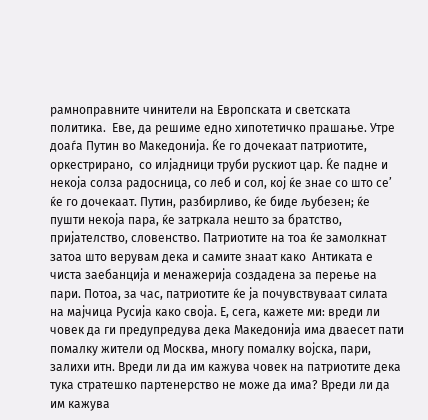рамноправните чинители на Европската и светската политика.  Еве, да решиме едно хипотетичко прашање. Утре доаѓа Путин во Македонија. Ќе го дочекаат патриотите, оркестрирано,  со илјадници труби рускиот цар. Ќе падне и некоја солза радосница, со леб и сол, кој ќе знае со што се’ ќе го дочекаат. Путин, разбирливо, ќе биде љубезен; ќе пушти некоја пара, ќе затркала нешто за братство, пријателство, словенство. Патриотите на тоа ќе замолкнат затоа што верувам дека и самите знаат како  Антиката е чиста заебанција и менажерија создадена за перење на пари. Потоа, за час, патриотите ќе ја почувствуваат силата на мајчица Русија како своја. Е, сега, кажете ми: вреди ли човек да ги предупредува дека Македонија има дваесет пати помалку жители од Москва, многу помалку војска, пари, залихи итн. Вреди ли да им кажува човек на патриотите дека тука стратешко партенерство не може да има? Вреди ли да им кажува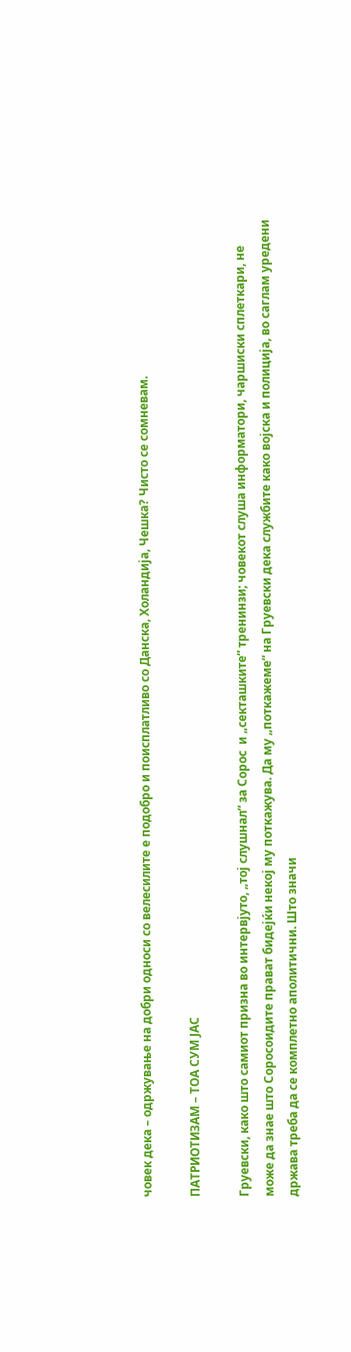човек дека – одржување на добри односи со велесилите е подобро и поисплатливо со Данска, Холандија, Чешка? Чисто се сомневам.

ПАТРИОТИЗАМ – ТОА СУМ ЈАС

Груевски, како што самиот призна во интервјуто, „тој слушнал“ за Сорос  и „секташките“ тренинзи; човекот слуша информатори, чаршиски сплеткари, не може да знае што Соросоидите прават бидејќи некој му поткажува. Да му „поткажеме“ на Груевски дека службите како војска и полиција, во саглам уредени држава треба да се комплетно аполитични. Што значи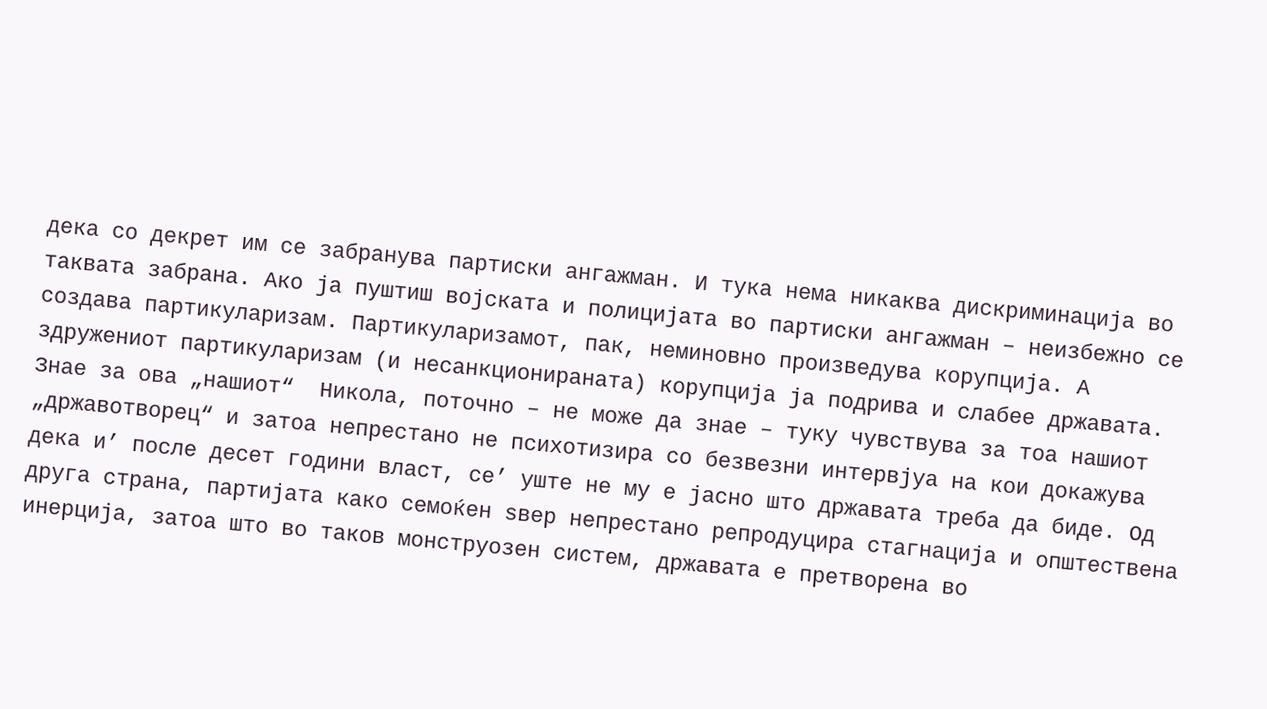дека со декрет им се забранува партиски ангажман. И тука нема никаква дискриминација во таквата забрана. Ако ја пуштиш војската и полицијата во партиски ангажман – неизбежно се создава партикуларизам. Партикуларизамот, пак, неминовно произведува корупција. А здружениот партикуларизам (и несанкционираната) корупција ја подрива и слабее државата. Знае за ова „нашиот“  Никола, поточно – не може да знае – туку чувствува за тоа нашиот „државотворец“ и затоа непрестано не психотизира со безвезни интервјуа на кои докажува дека и’ после десет години власт, се’ уште не му е јасно што државата треба да биде. Од друга страна, партијата како семоќен sвер непрестано репродуцира стагнација и општествена инерција, затоа што во таков монструозен систем, државата е претворена во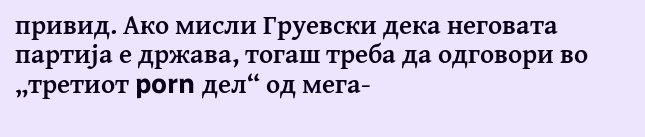привид. Ако мисли Груевски дека неговата партија е држава, тогаш треба да одговори во „третиот porn дел“ од мега-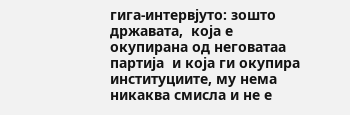гига-интервјуто: зошто државата,  која е окупирана од неговатаа партија  и која ги окупира институциите, му нема  никаква смисла и не е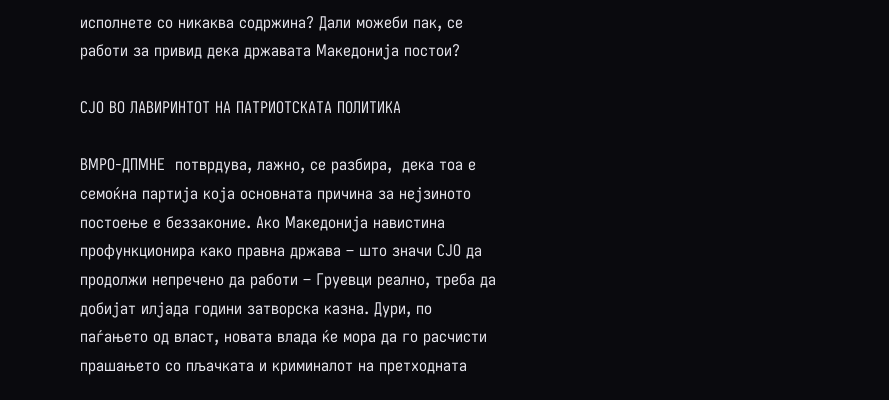исполнете со никаква содржина? Дали можеби пак, се работи за привид дека државата Македонија постои?

СЈО ВО ЛАВИРИНТОТ НА ПАТРИОТСКАТА ПОЛИТИКА

ВМРО-ДПМНЕ  потврдува, лажно, се разбира,  дека тоа е семоќна партија која основната причина за нејзиното постоење е беззаконие. Ако Македонија навистина профункционира како правна држава – што значи СЈО да продолжи непречено да работи – Груевци реално, треба да добијат илјада години затворска казна. Дури, по паѓањето од власт, новата влада ќе мора да го расчисти прашањето со пљачката и криминалот на претходната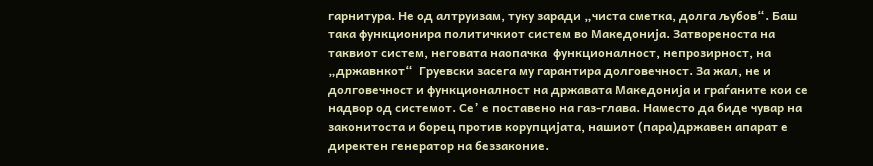гарнитура. Не од алтруизам, туку заради „чиста сметка, долга љубов“. Баш така функционира политичкиот систем во Македонија. Затвореноста на таквиот систем, неговата наопачка  функционалност, непрозирност, на „државнкот“  Груевски засега му гарантира долговечност. За жал, не и долговечност и функционалност на државата Македонија и граѓаните кои се надвор од системот. Се’ е поставено на газ-глава. Наместо да биде чувар на законитоста и борец против корупцијата, нашиот (пара)државен апарат е директен генератор на беззаконие.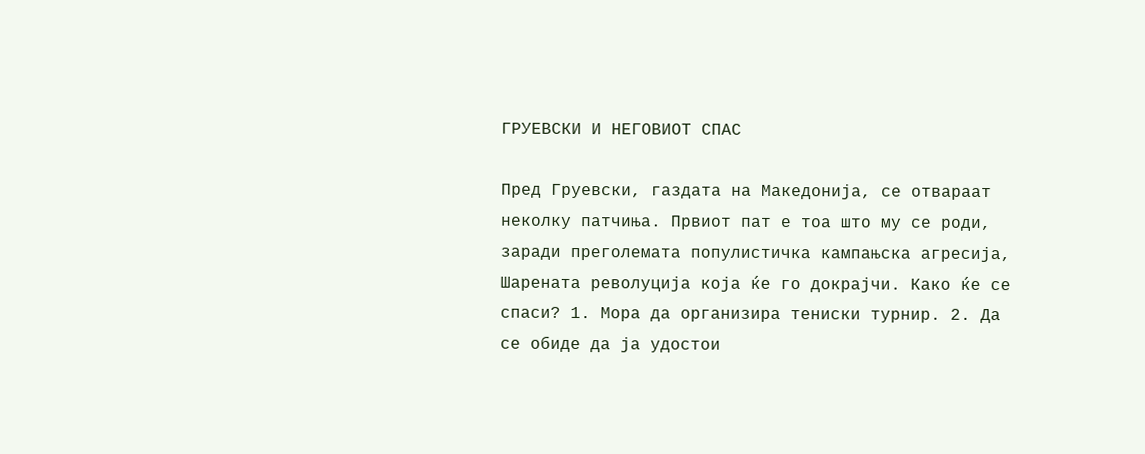ГРУЕВСКИ И НЕГОВИОТ СПАС

Пред Груевски, газдата на Македонија, се отвараат неколку патчиња. Првиот пат е тоа што му се роди, заради преголемата популистичка кампањска агресија, Шарената револуција која ќе го докрајчи. Како ќе се спаси? 1. Мора да организира тениски турнир. 2. Да се обиде да ја удостои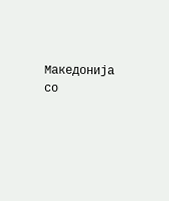Македонија со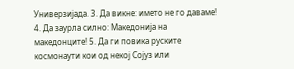Универзијада. 3. Да викне: името не го даваме! 4. Да заурла силно: Македонија на македонците! 5. Да ги повика руските космонаути кои од некој Сојуз или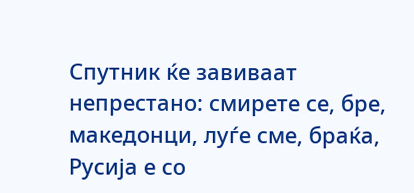Спутник ќе завиваат непрестано: смирете се, бре, македонци, луѓе сме, браќа, Русија е со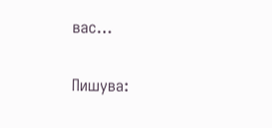вас…

Пишува: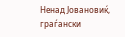Ненад Јовановиќ,
граѓански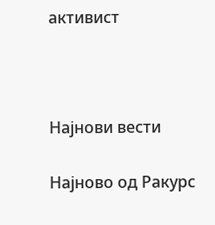активист



Најнови вести

Најново од Ракурс